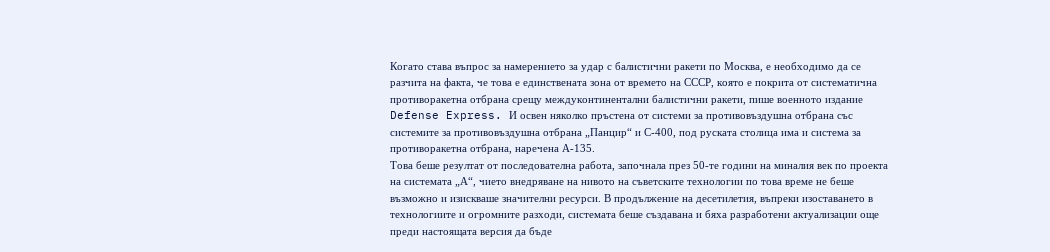Когато става въпрос за намерението за удар с балистични ракети по Москва, е необходимо да се разчита на факта, че това е единствената зона от времето на СССР, която е покрита от систематична противоракетна отбрана срещу междуконтинентални балистични ракети, пише военното издание Defense Express. И освен няколко пръстена от системи за противовъздушна отбрана със системите за противовъздушна отбрана „Панцир“ и С-400, под руската столица има и система за противоракетна отбрана, наречена А-135.
Това беше резултат от последователна работа, започнала през 50-те години на миналия век по проекта на системата „А“, чието внедряване на нивото на съветските технологии по това време не беше възможно и изискваше значителни ресурси. В продължение на десетилетия, въпреки изоставането в технологиите и огромните разходи, системата беше създавана и бяха разработени актуализации още преди настоящата версия да бъде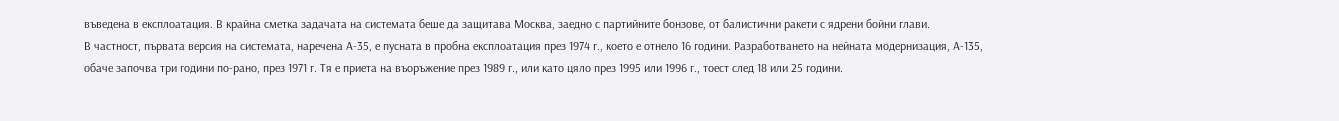въведена в експлоатация. В крайна сметка задачата на системата беше да защитава Москва, заедно с партийните бонзове, от балистични ракети с ядрени бойни глави.
В частност, първата версия на системата, наречена А-35, е пусната в пробна експлоатация през 1974 г., което е отнело 16 години. Разработването на нейната модернизация, А-135, обаче започва три години по-рано, през 1971 г. Тя е приета на въоръжение през 1989 г., или като цяло през 1995 или 1996 г., тоест след 18 или 25 години.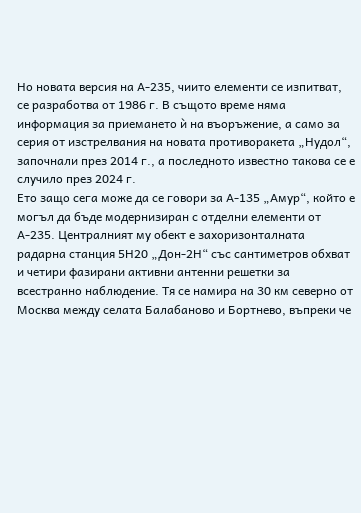Но новата версия на А-235, чиито елементи се изпитват, се разработва от 1986 г. В същото време няма информация за приемането ѝ на въоръжение, а само за серия от изстрелвания на новата противоракета „Нудол“, започнали през 2014 г., а последното известно такова се е случило през 2024 г.
Ето защо сега може да се говори за А-135 „Амур“, който е могъл да бъде модернизиран с отделни елементи от А-235. Централният му обект е захоризонталната радарна станция 5Н20 „Дон-2Н“ със сантиметров обхват и четири фазирани активни антенни решетки за всестранно наблюдение. Тя се намира на 30 км северно от Москва между селата Балабаново и Бортнево, въпреки че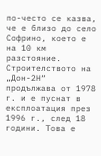по-често се казва, че е близо до село Софрино, което е на 10 км разстояние.
Строителството на „Дон-2Н“ продължава от 1978 г. и е пуснат в експлоатация през 1996 г., след 18 години. Това е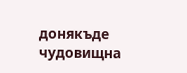донякъде чудовищна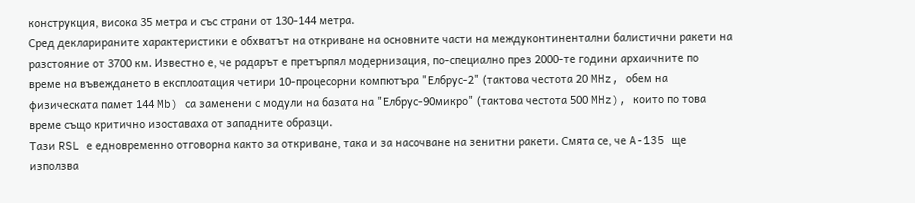конструкция, висока 35 метра и със страни от 130-144 метра.
Сред декларираните характеристики е обхватът на откриване на основните части на междуконтинентални балистични ракети на разстояние от 3700 км. Известно е, че радарът е претърпял модернизация, по-специално през 2000-те години архаичните по време на въвеждането в експлоатация четири 10-процесорни компютъра "Елбрус-2" (тактова честота 20 MHz, обем на физическата памет 144 Mb) са заменени с модули на базата на "Елбрус-90микро" (тактова честота 500 MHz), които по това време също критично изоставаха от западните образци.
Тази RSL е едновременно отговорна както за откриване, така и за насочване на зенитни ракети. Смята се, че A-135 ще използва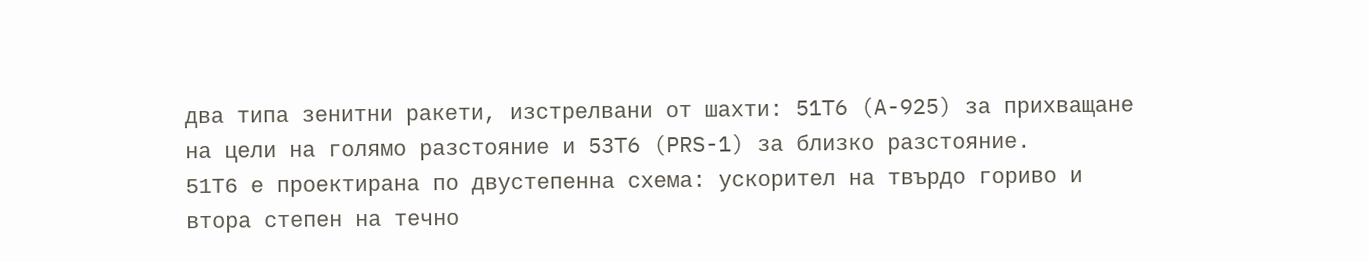два типа зенитни ракети, изстрелвани от шахти: 51T6 (A-925) за прихващане на цели на голямо разстояние и 53T6 (PRS-1) за близко разстояние.
51Т6 е проектирана по двустепенна схема: ускорител на твърдо гориво и втора степен на течно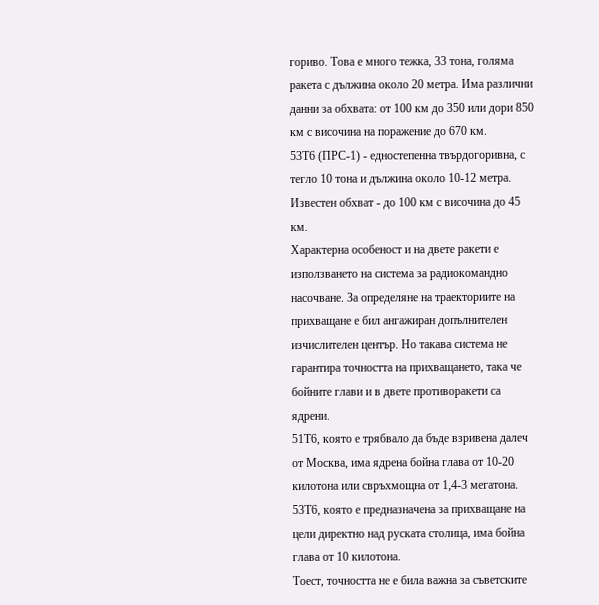гориво. Това е много тежка, 33 тона, голяма ракета с дължина около 20 метра. Има различни данни за обхвата: от 100 км до 350 или дори 850 км с височина на поражение до 670 км.
53Т6 (ПРС-1) - едностепенна твърдогоривна, с тегло 10 тона и дължина около 10-12 метра. Известен обхват - до 100 км с височина до 45 км.
Характерна особеност и на двете ракети е използването на система за радиокомандно насочване. За определяне на траекториите на прихващане е бил ангажиран допълнителен изчислителен център. Но такава система не гарантира точността на прихващането, така че бойните глави и в двете противоракети са ядрени.
51Т6, която е трябвало да бъде взривена далеч от Москва, има ядрена бойна глава от 10-20 килотона или свръхмощна от 1,4-3 мегатона. 53Т6, която е предназначена за прихващане на цели директно над руската столица, има бойна глава от 10 килотона.
Тоест, точността не е била важна за съветските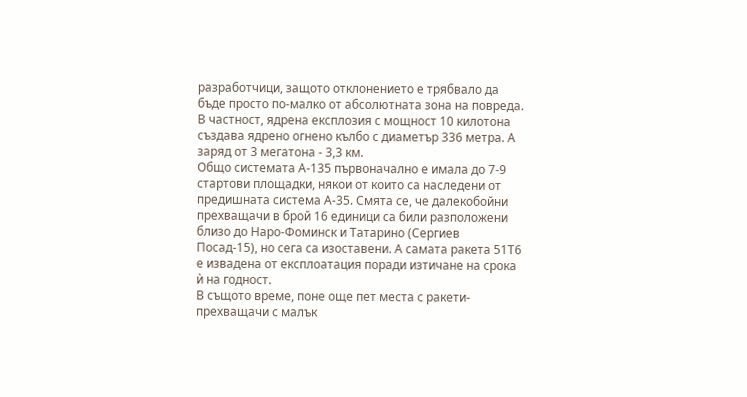разработчици, защото отклонението е трябвало да бъде просто по-малко от абсолютната зона на повреда. В частност, ядрена експлозия с мощност 10 килотона създава ядрено огнено кълбо с диаметър 336 метра. А заряд от 3 мегатона - 3,3 км.
Общо системата А-135 първоначално е имала до 7-9 стартови площадки, някои от които са наследени от предишната система А-35. Смята се, че далекобойни прехващачи в брой 16 единици са били разположени близо до Наро-Фоминск и Татарино (Сергиев Посад-15), но сега са изоставени. А самата ракета 51Т6 е извадена от експлоатация поради изтичане на срока ѝ на годност.
В същото време, поне още пет места с ракети-прехващачи с малък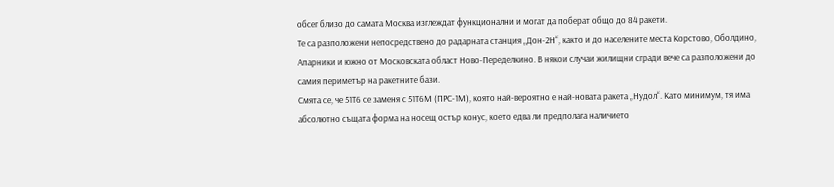обсег близо до самата Москва изглеждат функционални и могат да поберат общо до 84 ракети.
Те са разположени непосредствено до радарната станция „Дон-2Н“, както и до населените места Корстово, Оболдино, Апарники и южно от Московската област Ново-Переделкино. В някои случаи жилищни сгради вече са разположени до самия периметър на ракетните бази.
Смята се, че 51Т6 се заменя с 51Т6М (ПРС-1М), която най-вероятно е най-новата ракета „Нудол“. Като минимум, тя има абсолютно същата форма на носещ остър конус, което едва ли предполага наличието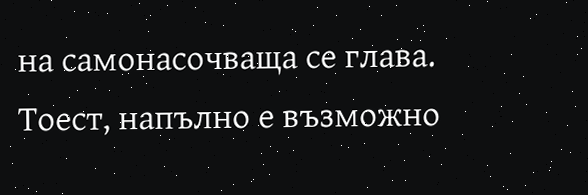на самонасочваща се глава. Тоест, напълно е възможно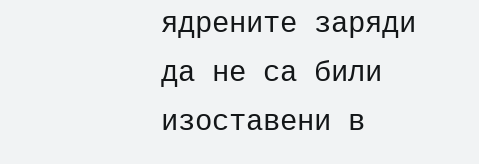ядрените заряди да не са били изоставени в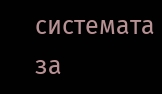системата за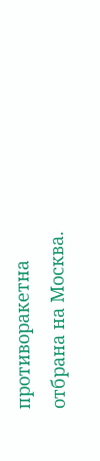противоракетна отбрана на Москва.